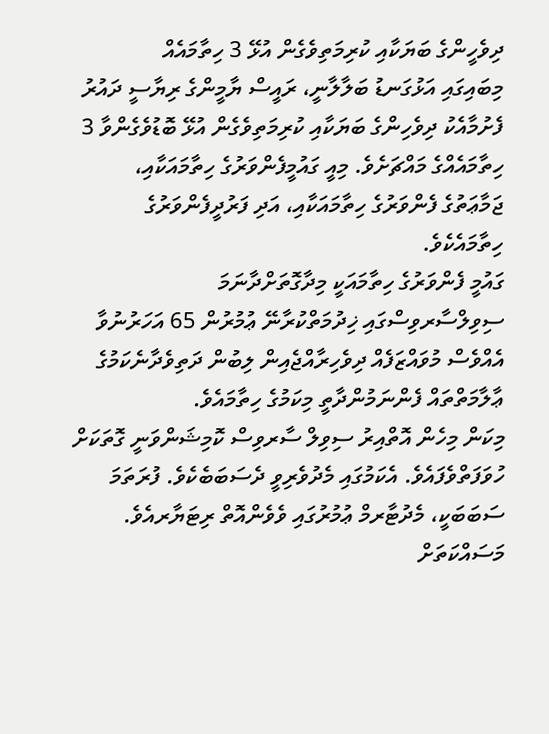ދިވެހީންގެ ބަޔަކާއި ކުރިމަތިވެގެން އުޅޭ 3 ހިތާމައެއް
މިބައިގައި އަޅުގަނޑު ބަލާލާނީ، ރައީސް ޔާމީންގެ ރިޔާސީ ދައުރު ފެށުމާއެކު ދިވެހިންގެ ބަޔަކާއި ކުރިމަތިވެގެން އުޅޭ ބޮޑުވެގެންވާ 3 ހިތާމައެއްގެ މައްޗަށެވެ. މިއީ ގައުމީފެންވަރުގެ ހިތާމައަކާއި، ޖަމާޢަތުގެ ފެންވަރުގެ ހިތާމައަކާއި، އަދި ފަރުދީފެންވަރުގެ ހިތާމައެކެވެ.
ގައުމީ ފެންވަރުގެ ހިތާމައަކީ މިދާގޮތަށްދާނަމަ ސިވިލްސާރވިސްގައި ޚިދުމަތްކުރާނޭ ޢުމުރުން 65 އަހަރުނުވާ އެއްވެސް މުވައްޒަފެއް ދިވެހިރާއްޖެއިން ލިބުން ދަތިވެދާނެކަމުގެ ޢާލާމަތްތައް ފެންނަމުންދާތީ މިކަމުގެ ހިތާމައެވެ.
މިކަން މިހެން އޮތްއިރު ސިވިލް ސާރވިސް ކޮމިޝަންވަނީ ގޮތަކަށް ހުވަފަތްވެފައެވެ. އެކަމުގައި މެދުވެރިވީ ދެސަބަބެކެވެ. ފުރަތަމަ ސަބަބަކީ، މެދުޓާރމް ޢުމުރުގައި ވެވެންއޮތް ރިޓަޔާރއެވެ. މަސައްކަތަށް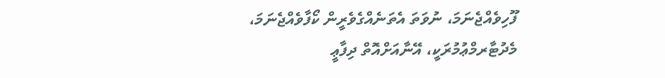ފޫހިވެއްޖެނަމަ، ނުވަތަ އެތަނެއްގެވެރީން ކޯފާވެއްޖެނަމަ، މެދުޓާރމްޢުމުރަކީ، އޭނާއަށްއޮތް ދިފާޢީ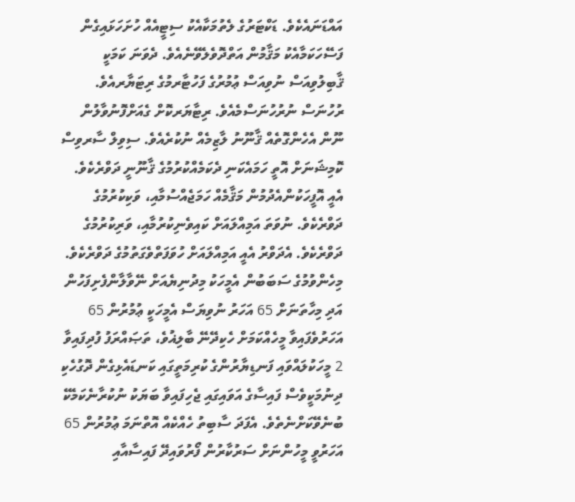އައްޑަނައެކެވެ. ޑަކްޓަރުގެ ލެތުމަކާއެކު ސިޓީއެއް ހުށަހަޅައިގެން ފަސޭހަކަމާއެކު މަޤާމުން އަތްދޮވެލެވޭނެއެވެ. ދެވަނަ ކަމަކީ ޤާބިލުވިއަސް ނުވިއަސް ޢުމުރުގެ ފަހުޓާރމުގެ ރިޓަޔާރއެވެ. ރުހުނަސް ނުރުހުނަސްމެއެވެ. ރިޓާޔަރކޮށް ގެއަށްފޮނުވާލުން ނޫން އެހެންގޮތެއް ޤާނޫނު ލާޒިމެއް ނުކުރެއެވެ. ސިވިލް ސާރވިސް ކޮމިޝަނަށް އޮތީ ހަމައެކަނި ދެކަމެއްކުރުމުގެ ޤާނޫނީ ދަވްރެކެވެ. އެއީ އޮފީހަކުންއެދުމުން މަޤާމެއް ހަމަޖެއްސުމާއި، ވަކިކުރުމުގެ ދަވްރެކެވެ. ނުވަތަ އަމިއްލައަށް ކައިވެނިކުރުމާއި، ވަރިކުރުމުގެ ދަވްރެކެވެ. އެދަވްރު އެއީ އަމިއްލައަށް ހުވަފަތްވެގަތުމުގެ ދަވްރެކެވެ.
މިހެންވުމުގެ ސަބަބުން އެމީހަކު މިދުނިޔެއަށް ނޭވާލާންފެށިފަހުން އަދި މިހާތަނަށް 65 އަހަރު ނުވިޔަސް އެމީހަކީ ޢުމުރުން 65 އަހަރުވެފައިވާ މީހެއްކަމަށް ހެކިދޭނޭ ބާލިޣުވެ، ތަޞައްރަފު ފުދިފައިވާ 2 މީހަކުލައްވައި ފަނޑިޔާރުންގެ ކުރިމަތީގައި ކަނޑައެޅިގެން ދޮގުހެކި ދިނުމަކީވެސް ފައިސާގެ އަވައިގައި ޖެހިފައިވާ ބަޔަކު ނުކުރާނެކަމެކޭ ބުނެވޭކަށްނެތެވެ. އެފަދަ ސާބިތު ހެއްކެއް އޮތްނަމަ ޢުމުރުން 65 އަހަރުވީ މީހުންނަށް ސަރުކާރުން ފޯރުވައިދޭ ފައިސާއާއި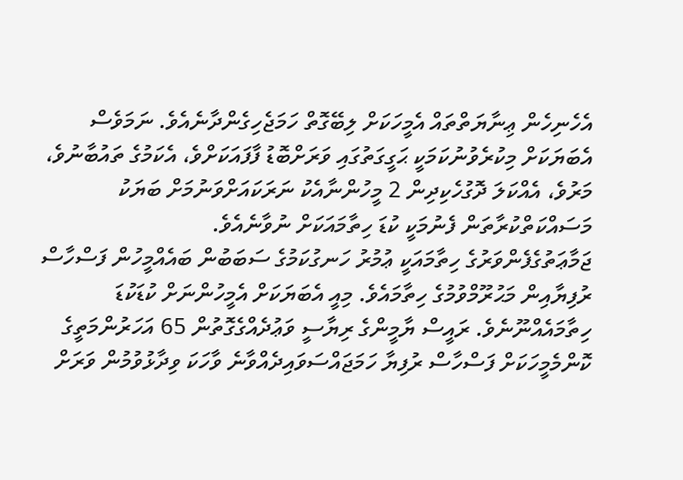އެހެނިހެން ޢިނާޔަތްތައް އެމީހަކަށް ލިބޭގޮތް ހަމަޖެހިގެންދާނެއެވެ. ނަމަވެސް އެބަޔަކަށް މިކުރެވުނުކަމަކީ ޙަގީގަތުގައި ވަރަށްބޮޑު ފާފައަކަށްވެ، އެކަމުގެ ތައުބާނުވެ، މަރުވެ، އެއްކަލަ ދޮގުހެކިދިން 2 މީހުންނާއެކު ނަރަކައަށްވަނުމަށް ބަޔަކު މަސައްކަތްކުރާތަން ފެނުމަކީ ކުޑަ ހިތާމައަކަށް ނުވާނެއެވެ.
ޖަމާޢަތުގެފެންވަރުގެ ހިތާމައަކީ ޢުމުރު ހަނގުކަމުގެ ސަބަބުން ބައެއްމީހުން ފަސްހާސް ރުފިޔާއިން މަޙުރޫމްވުމުގެ ހިތާމައެވެ. މިއީ އެބަޔަކަށް އެމީހުންނަށް ކުޑަކުޑަ ހިތާމައެއްނޫނެވެ. ރައީސް ޔާމީންގެ ރިޔާސީ ވަޢުދެއްގެގޮތުން 65 އަހަރުންމަތީގެ ކޮންމެމީހަކަށް ފަސްހާސް ރުފިޔާ ހަމަޖައްސަވައިދެއްވާނެ ވާހަކަ ވިދާޅުވުމުން ވަރަށް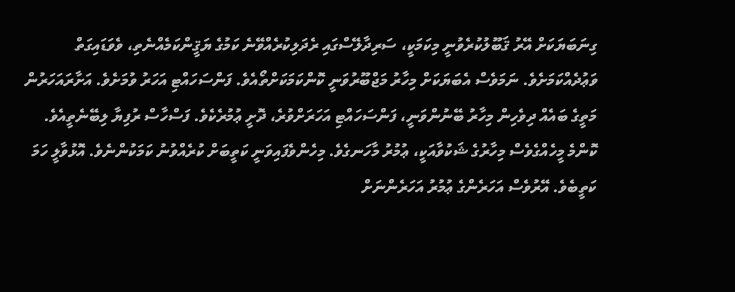ގިނަބަޔަކަށް އޭރު ޤަބޫލުކުރެވުނީ މިކަމަކީ، ސަރިދާލޭސްގައި ރެދަލިކުރެއްވޭނެ ކަމުގެ ޔަޤީންކަމެއްނެތި، ވެވަޑައިގަތް ވަޢުދެއްކަމަށެވެ. ނަމަވެސް އެބަޔަކަށް މިހާރު މަޖްބޫރުވަނީ ކޮންކަމަކަށްތޯއެވެ. ފަންސަހައްޓި އަހަރު ވުމަށެވެ. އަށާރައަހަރުން މަތީގެ ބައެއް ދިވެހިން މިހާރު ބޭނުންވަނީ، ފަންސަހައްޓި އަހަރަށްވުރެ، ދޮށީ ޢުމުރެކެވެ. ފަސްހާސް ރުފިޔާ ލިބޭނެތީއެވެ. ކޮންމެ މީހެއްގެވެސް މިހާރުގެ ޝަކުވާއަކީ، ޢުމުރު މާހަނގެވެ. މިހެންވެފައިވަނީ ކަތީބަށް ކުރެއްވުނު ކަމަކުންނެވެ. އޮޅުވާލީ ހަމަ ކަތީބެވެ. އޭރުވެސް އަހަރެންގެ ޢުމުރު އަހަރެންނަށް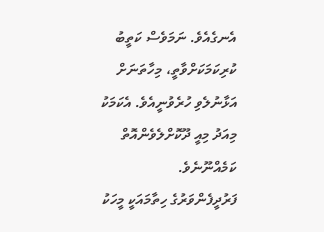އެނގެއެވެ. ނަމަވެސް ކަތީބު ކުރިކަމަކަށްވާތީ، މިހާތަނަށް އަޅާނުލެވި ހުރެވުނީއެވެ. އެކަމަކު މިއަދު މިއީ ދޫކޮށްލެވެންއޮތް ކަމެއްނޫނެވެ.
ފަރުދީފެންވަރުގެ ހިތާމައަކީ މީހަކު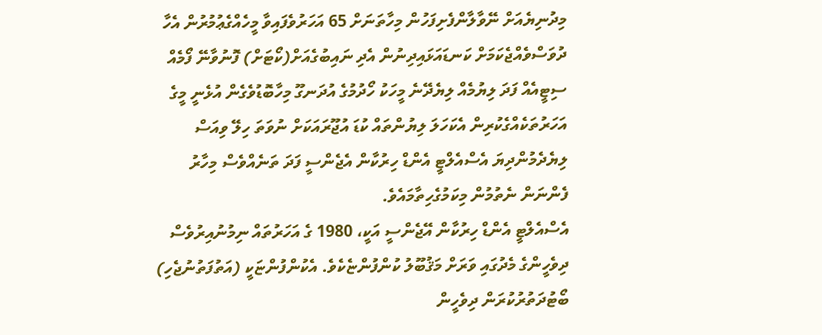މިދުނިޔެއަށް ނޭވާލާންފެށިފަހުން މިހާތަނަށް 65 އަހަރުވެފައިވާ މީހެއްގެޢުމުރުން އެހާ ދުވަސްވެއްޖެކަމަށް ކަނޑައަޅައިދިނުން އެދި ނައިބުގެއަށް(ކޯޓަށް) ފޮނުވާނޭ ފޯމެއް ސިޓީއެއް ފަދަ ލިޔުމެއް ލިޔެދޭނެ މީހަކު ހޯދުމުގެ އުދަނގޫ މިހާބޮޑުވެގެން އުޅެނީ މީގެ އަހަރުތަކެއްގެކުރިން އެކަހަލަ ލިޔުންތައް ކުޑަ އުޖޫރައަކަށް ނުވަތަ ހިލޭ ވިއަސް ލިޔެދެމުންދިޔަ އެސްއެލްޓީ އެންޑް ހިރުކާން އެޖެންސީ ފަދަ ތަނެއްވެސް މިހާރު ފެންނަން ނެތުމުން މިކަމުގެހިތާމައެވެ.
އެސްއެލްޓީ އެންޑް ހިރުކާން އޭޖެންސީ އަކީ، 1980 ގެ އަހަރުތައް ނިމުނުއިރުވެސް ދިވެހީންގެ މެދުގައި ވަރަށް މަޤުބޫލު ކުންފުންޏެކެވެ. އެކުންފުންޏަކީ (އަތުފަތުނުޖެހި) ބޯޓުދަތުރުކުރަން ދިވެހީން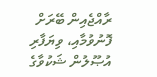ރާއްޖެއިން ބޭރަށް ފޮނުވުމާއި، ވިޔަފާރި އުޞޫލުން ޝަކުވާގެ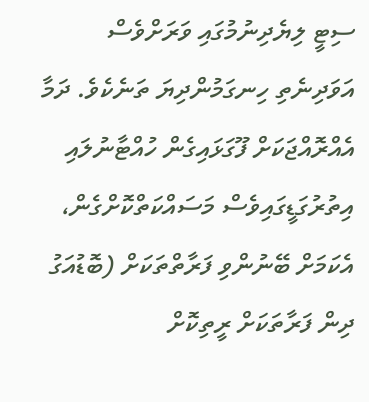ސިޓީ ލިޔެދިނުމުގައި ވަރަށްވެސް އަވަދިނެތި ހިނގަމުންދިޔަ ތަނެކެވެ. ދަމާ އެއްރޮއްޖަކަށް ފޫގަޅައިގެން ހުއްޓާނުލައި އިތުރުގަޑީގައިވެސް މަސައްކަތްކޮށްގެން، އެކަމަށް ބޭނުންވި ފަރާތްތަކަށް (ބޮޑުއަގު ދިން ފަރާތަކަށް ރީތިކޮށް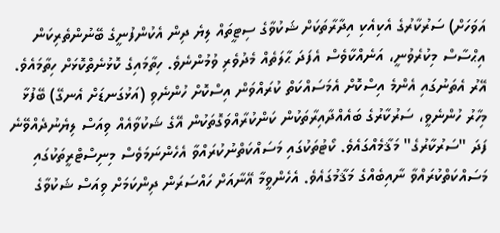އަވަހަށް) ސަރުކާރުގެ އެކިއެކި އިދާރާތަކަށް ޝަކުވާގެ ސިޓީތައް ލިޔެ ދިން އެކުންފުނީގެ ބޭނުންތެރިކަން އިޙްސާސް މިކުރެވުނީ، އަނެއްކާވެސް އެފަދަ ޙާލަތެއް މެދުވެރި ވުމުންނެވެ. ހިތާމައިގެ ކޮޅުނެތްކޮޅަށް ހިތާމައެވެ. އޭރު އެތަނުގައި އެންމެ އިސްކޮށް އެމަސައްކަތް ކުރައްވަން އިސްކޮށް ހުންނެވި (އަޅުގަނޑަށް އެނގޭ) ބޭފުޅާ މިހާރު ހުންނެވީ، ސަރުކާރުގެ ބައެއްދާއިރާތަކުން ކަންކުރާއްވަގޮތަކުން އޭގެ ޝަކުވާއެއް ވިއަސް ލިޔެނުދެއްވޭނެ ފަދަ "ސަރުކާރުގެ" މަޤާމެއްގައެވެ. ކޯޓުތަކުގައި މަސައްކަތްނުކުރައްވާ އެހެންނަމަވެސް މިނިސްޓްރީތަކުގައި މަސައްކަތްކުރައްވާ ނާއިބެއްގެ މަޤާމުގައެވެ. އެހެންވީމާ އޭނާއަށް ހައްސަރަން ދިންކަމަށް ވިއަސް ޝަކުވާގެ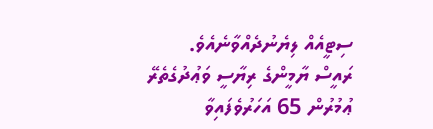ސިޓީއެއް ލިޔެނުދެއްވާނެއެވެ.
ރައީސް ޔާމީންގެ ރިޔާސީ ވަޢުދުގެތެރޭ ޢުމުރުން 65 އަހަރުވެފައިވާ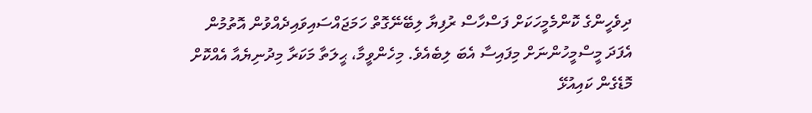ދިވެހީންގެ ކޮންމެމީހަކަށް ފަސްހާސް ރުފިޔާ ލިބޭނޭގޮތް ހަމަޖައްސައިވައިދެއްވުން އޮތުމުން އެފަދަ މީސްމީހުންނަށް މިފައިސާ އެބަ ލިބެއެވެ. މިހެންވީމާ، ޙީލަތާ މަކަރާ މިދުނިޔެއާ އެއްކޮށް މޮޑެގެން ކައިއުޅޭ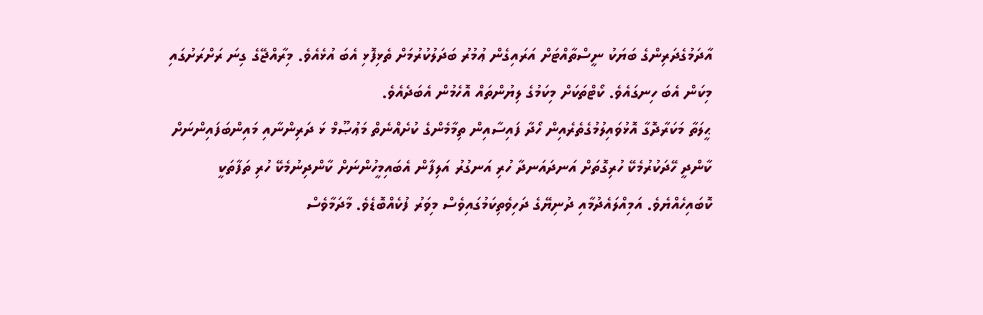އާދަމުގެދަރިންގެ ބަޔަކު ނީސްތާއްޓަށް އަރައިގެން ޢުމުރު ބަދަލުކުރުމަށް ތެޅިފޮޅި އެބަ އުޅެއެވެ. މިރާއްޖޭގެ ގިނަ ރަށްރަށުގައި މިކަން އެބަ ހިނގައެވެ. ކޯޓްތަކަށް މިކަމުގެ ލިޔުންތައް އޮހެމުން އެބަދެއެވެ.
ޙީލަތާ މަކަރާދޮގާ އޮޅުވައިލުމުގެތެރެއިން ހޯދާ ފައިސާއިން ތިމާމެންގެ ކުށެއްނެތް މަޢުޞޫމް ޅަ ދަރިންނާއި މައިންބަފައިންނަށް ކާންދީ ހޭދަކުރުމެކޭ ހުރިގޮތަށް އަނދައަނދާ ހުރި އަނގުރު އަލިފާން އެބައިމީހުންނަށް ކާންދިނުމެކޭ ހުރި ތަފާތަކީ ކޮބައިހެއްޔެވެ. އަމިއްލައެދުމާއި ދުނިޔޭގެ ދަހިވެތިކަމުގައިވެސް މިވަރު ފުކެއްބޮޑެވެ. މާދަމާވެސް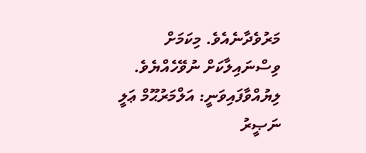މަރުވެދާނެއެވެ. މިކަމަށް ވިސްނައިލާކަށް ނުވޭހެއްޔެވެ.
ލިޔުއްވާފައިވަނީ: އަލްމަރުޙޫމް ޢަލީ ނަޞީރު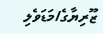ޒޫރިޔާގެ/މަޑަވެލި